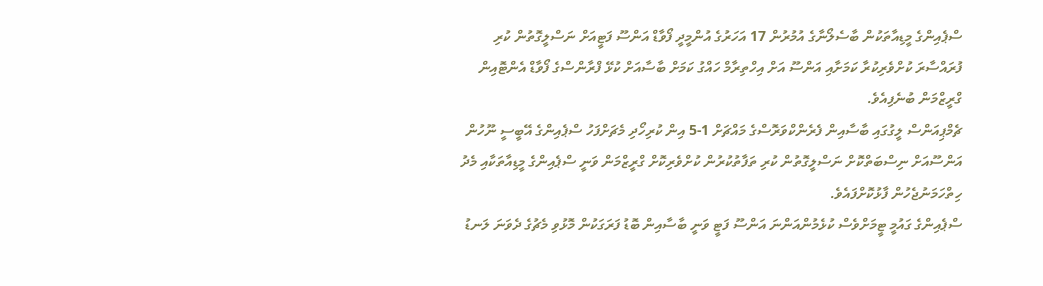ސްޕެއިންގެ މީޑިއާތަކުން ބާސެލޯނާގެ އުމުރުން 17 އަހަރުގެ އުންމީދީ ފޯވާޑް އަންސޫ ފަޓީއަށް ނަސްލީގޮތުން ކުރި ފުރައްސާރަ ކުށްވެރިކުރާ ކަމަށާއި އަންސޫ އަށް އިހްތިރާމް ހައްގު ކަމަށް ބާސާއަށް ކުޅޭ ފްރާންސްގެ ފޯވާޑް އެންޓޮއިން ގްރީޒްމަން ބުނެފިއެވެ.
ޗެމްޕިއަންސް ލީގުގައި ބާސާއިން ފެރެންކްވަރޮސްގެ މައްޗަށް 1-5 އިން ކުރިހޯދި މެޗަށްފަހު ސްޕެއިންގެ އޭބީސީ ނޫހުން އަންސޫއަށް ނިސްބަތްކޮށް ނަސްލީގޮތުން ކުރި ތަފާތުކުރުން ކުށްވެރިކޮށް ގްރީޒްމަން ވަނީ ސްޕެއިންގެ މީޑިއާތަކާއި މެދު ހިތްހަމަނުޖެހުން ފާޅުކޮށްފައެވެ.
ސްޕެއިންގެ ގައުމީ ޓީމަށްވެސް ކުޅެމުންއަންނަ އަންސޫ ފަޓީ ވަނީ ބާސާއިން ބޮޑު ފަރަގަކުން މޮޅުވި މެޗުގެ ދެވަނަ ލަނޑު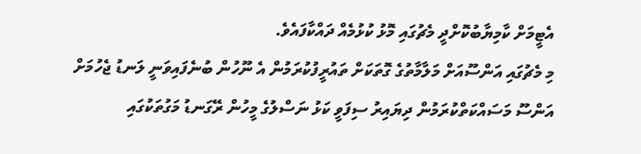އެޓީމަށް ކާމިޔާބުކޮށްދީ މެޗުގައި މޮޅު ކުޅުމެއް ދައްކާފައެވެ.
މި މެޗުގައި އަންސޫއަށް މަލާމާތުގެ ގޮތަކަށް ތައުރީފުކުރަމުން އެ ނޫހުން ބުނެފައިވަނީ ލަނޑު ޖެހުމަށް އަންސޫ މަސައްކަތްކުރަމުން ދިޔައިރު ސިފަވީ ކަޅު ނަސްލުގެ މީހުން ރޭގަނޑު މަގުތަކުގައި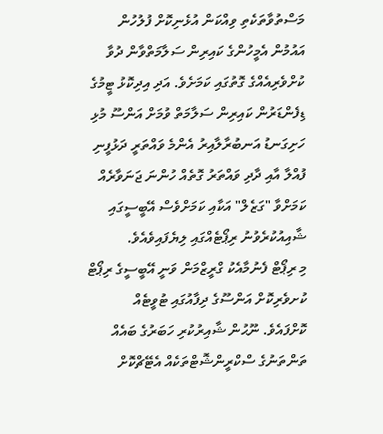މަސްތުވާތަކެތި ވިއްކަން އުޅެނިކޮށް ފުލުހުން އައުމުން އެމީހުންގެ ކައިރިން ސަލާމަތްވާން ދުވާ ކުށްވެރިއެއްގެ ގޮތުގައި ކަމަށެވެ. އަދި އިދިކޮޅު ޓީމުގެ ޑިފެންޑަރުން ކައިރިން ސަލާމަތް ވުމަށް އަންސޫ މުޅި ހަށިގަނޑު އަނބުރާލާއިރު އެންމެ ވައްތަރީ ދަޅުފީނި ފުއްލާ އާއި ދާދި ވައްތަރު ގޮތެއް ހުންނަ ޖަނަވާރެއް ކަމަށްވާ "ގަޒެލް" އަކާއި ކަމަށްވެސް އޭބީސީގައި ޝާއިއުކުރެވުނު ރިޕޯޓެއްގައި ލިޔެފައިވެއެވެ.
މި ރިޕޯޓް ފެނުމާއެކު ގްރީޒްމަން ވަނީ އޭބީސީގެ ރިޕޯޓް ކުށވެރިކޮށް އަންސޫގެ ދިފާއުގައި ޓުވީޓެއް ކޮށްފައެވެ. ނޫޙުން ޝާއިރުކުރި ހަބަރުގެ ބައެއް ތަންތަނުގެ ސްކްރީންޝޮޓްތަކެއް އެޓޭޗްކޮށް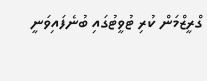ގްރީޒްމަން ކުރި ޓުވީޓުގައި ބުނެފައިވަނީ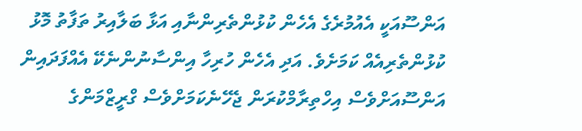އަންސޫއަކީ އެއުމުރެގެ އެހެން ކުޅުންތެރިންނާއި އަޅާ ބަލާއިރު ތަފާތު މޮޅު ކުޅުންތެރިއެއް ކަމަށެވެ. އަދި އެހެން ހުރިހާ އިންސާނުންނެކޭ އެއްފަދައިން އަންސޫއަށްވެސް އިހްތިރާމްކުރަން ޖެހޭނެކަމަށްވެސް ގްރީޒްމަންގެ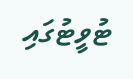ޓުވީޓުގައި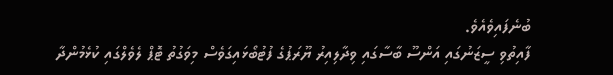ބުނެފައިވެއެވެ.
ފާއިތުވި ސީޒަނުގައި އަންސޫ ބާސާގައި ވިދާލިއިރު ޔޫރަޕުގެ ފުޓުބޯޅައިގަވެސް މިވަގުތު ޓޮޕް ލެވެލްގައި ކުޅެމުންދާ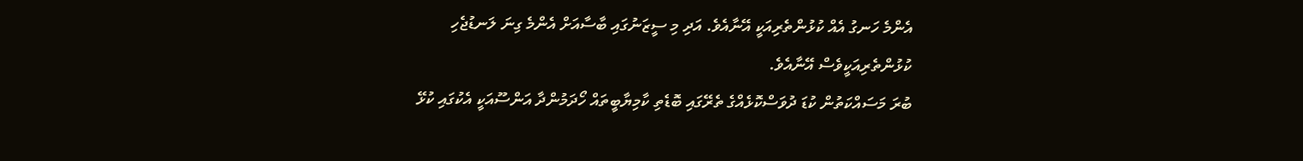އެންމެ ހަނގު އެއް ކުޅުންތެރިއަކީ އޭނާއެވެ. އަދި މި ސީޒަނުގައި ބާސާއަށް އެންމެ ގިނަ ލަނޑުޖެހި ކުޅުންތެރިއަކީވެސް އޭނާއެވެ.
ބުރަ މަސައްކަތުން ކުޑަ ދުވަސްކޮޅެއްގެ ތެރޭގައި ބޮޑެތި ކާމިޔާބީތައް ހޯދަމުންދާ އަންސޫއަކީ އެކުގައި ކުޅޭ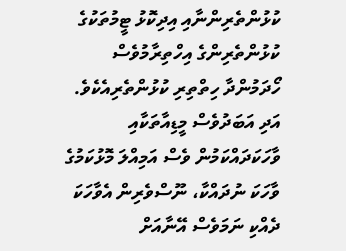ކުޅުންތެރިންނާއި އިދިކޮޅު ޓީމުތަކުގެ ކުޅުންތެރިންގެ އިހްތިރާމުވެސް ހޯދަމުންދާ ހިތްތިރި ކުޅުންތެރިއެކެވެ. އަދި އަބަދުވެސް މީޑިއާތަކާއި ވާހަކަދައްކަމުން ވެސް އަމިއްލަ މޮޅުކަމުގެ ވާހަކަ ނުދައްކާ، ނޫސްވެރިން އެވާހަކަ ދެއްކި ނަމަވެސް އޭނާއަށް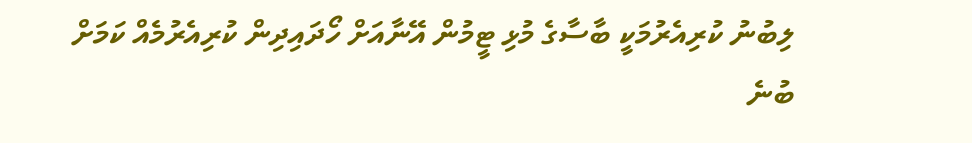ލިބުނު ކުރިއެރުމަކީ ބާސާގެ މުޅި ޓީމުން އޭނާއަށް ހޯދައިދިން ކުރިއެރުމެއް ކަމަށް ބުނެ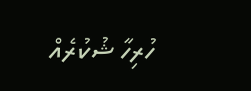ހުރިހާ ޝުކުރެއް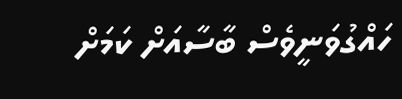ހައްގުވަނީވެސް ބާސާއަށް ކަމަށް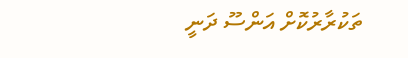ތަކުރާރުކޮށް އަންސޫ ދަނީ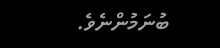ބުނަމުންނެވެ.